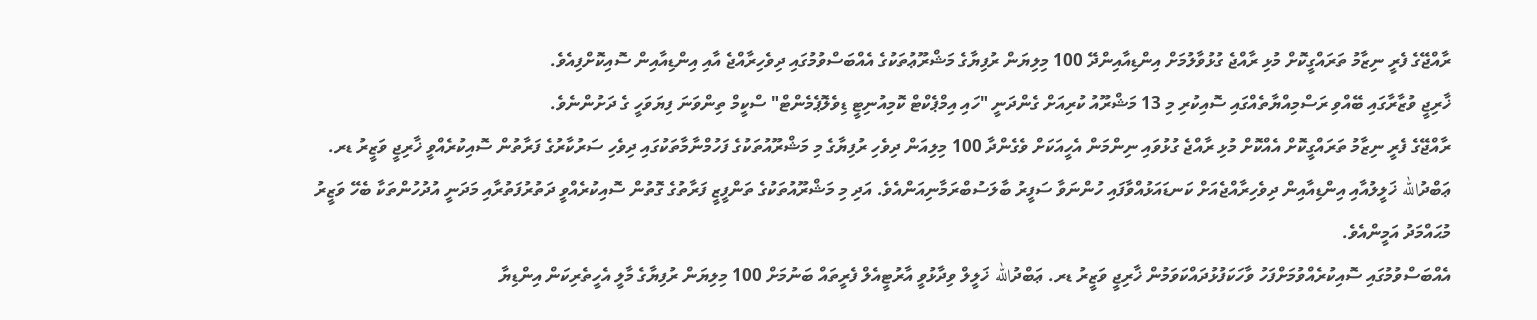ރާއްޖޭގެ ފެރީ ނިޒާމު ތަރައްގީކޮށް މުޅި ރާއްޖެ ގުޅުވާލުމަށް އިންޑިއާއިންދޭ 100 މިލިޔަން ރުފިޔާގެ މަޝްރޫޢުތަކުގެ އެއްބަސްވުމުގައި ދިވެހިރާއްޖެ އާއި އިންޑިއާއިން ސޮއިކޮށްފިއެވެ.
ޚާރިޖީ ވުޒާރާގައި ބޭއްވި ރަސްމިއްޔާތެއްގައި ސޮއިކުރި މި 13 މަޝްރޫއު ކުރިއަށް ގެންދަނީ "ހައި އިމްޕެކްޓް ކޮމިއުނިޓީ ޑިވެލޮޕެމެންޓް" ސްކީމް ތިންވަނަ ފިޔަވަހީ ގެ ދަށުންނެވެ.
ރާއްޖޭގެ ފެރީ ނިޒާމު ތަރައްގީކޮށް އެއްކޮށް މުޅި ރާއްޖެ ގުޅުވައި ނިންމަން އެހީއަކަށް ވެގެންދާ 100 މިލިއަން ދިވެހި ރުފިޔާގެ މި މަޝްރޫއުތަކުގެ ފަހުމްނާމާތަކުގައި ދިވެހި ސަރުކާރުގެ ފަރާތުން ސޮއިކުރެއްވީ ޚާރިޖީ ވަޒީރު ޑރ. ޢަބްދުالله ޚަލީލުއާއި އިންޑިއާއިން ދިވެހިރާއްޖެއަށް ކަނޑައަޅުއްވާފައި ހުންނަވާ ސަފީރު ބާލަސުބްރަމާނިއަންއެވެ. އަދި މި މަޝްރޫއުތަކުގެ ތަންފީޒީ ފަރާތުގެ ގޮތުން ސޮއިކުރެއްވީ ދަތުރުފަތުރާއި މަދަނީ އުދުހުންތަކާ ބެހޭ ވަޒީރު މުޙައްމަދު އަމީންއެވެ.
އެއްބަސްވުމުގައި ސޮއިކުރެއްވުމަށްފަހު ވާހަކަފުޅުދައްކަވަމުން ޚާރިޖީ ވަޒީރު ޑރ. ޢަބްދުالله ޚަލީލް ވިދާޅުވީ އާރުޓީއެލް ފެރީތައް ބަނުމަށް 100 މިލިޔަން ރުފިޔާގެ މާލީ އެހީތެރިކަން އިންޑިޔާ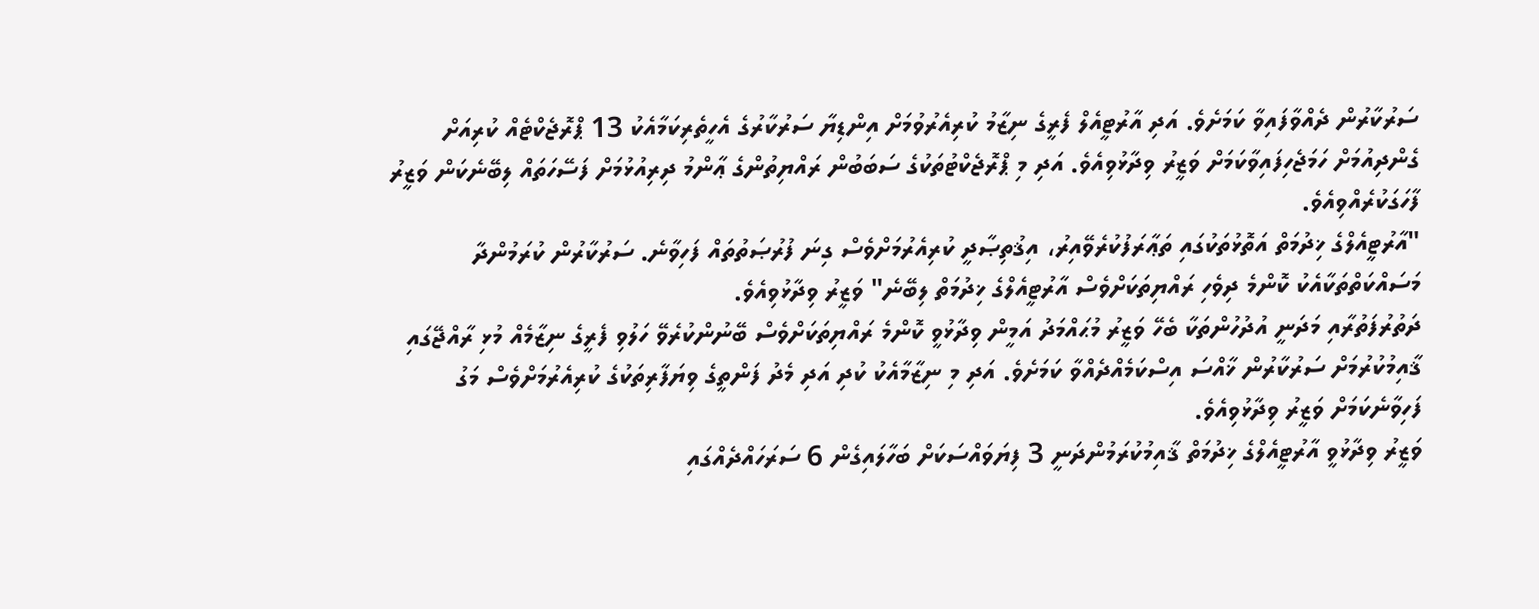ސަރުކާރުން ދެއްވާފައިވާ ކަމަށެވެ. އަދި އާރުޓީއެލް ފެރީގެ ނިޒާމު ކުރިއެރުވުމަށް އިންޑިޔާ ސަރުކާރުގެ އެހީތެރިކަމާއެކު 13 ޕްރޮޖެކްޓެއް ކުރިއަށް ގެންދިއުމަށް ހަމަޖެހިފައިވާކަމަށް ވަޒީރު ވިދާޅުވިއެވެ. އަދި މި ޕްރޮޖެކްޓުތަކުގެ ސަބަބުން ރައްޔިތުންގެ ޢާންމު ދިރިއުޅުމަށް ފަސޭހަތައް ލިބޭނެކަން ވަޒީރު ފާހަގަކުރެއްވިއެވެ.
"އާރުޓީއެލްގެ ޚިދުމަތް އަތޮޅުތަކުގައި ތަޢާރަފުކުރެވޭއިރު، އިޤުތިޞާދީ ކުރިއެރުމަށްވެސް ގިނަ ފުރުޞަތުތައް ފަހިވާނެ. ސަރުކާރުން ކުރަމުންދާ މަސައްކަތްތަކާއެކު ކޮންމެ ދިވެހި ރައްޔިތަކަށްވެސް އާރުޓީއެލްގެ ޚިދުމަތް ލިބޭނެ" ވަޒީރު ވިދާޅުވިއެވެ.
ދަތުރުފަތުރާއި މަދަނީ އުދުހުންތަކާ ބެހޭ ވަޒީރު މުޙައްމަދު އަމީން ވިދާޅުވީ ކޮންމެ ރައްޔިތަކަށްވެސް ބޭނުންކުރެވޭ ހަލުވި ފެރީގެ ނިޒާމެއް މުޅި ރާއްޖޭގައި ޤާއިމުކުރުމަށް ސަރުކާރުން ޚާއްސަ އިސްކަމެއްދެއްވާ ކަމަށެވެ. އަދި މި ނިޒާމާއެކު ކުދި އަދި މެދު ފަންތީގެ ވިޔަފާރިތަކުގެ ކުރިއެރުމަށްވެސް މަގު ފަހިވާނެކަމަށް ވަޒީރު ވިދާޅުވިއެވެ.
ވަޒީރު ވިދާޅުވީ އާރުޓީއެލްގެ ޚިދުމަތް ޤާއިމުކުރަމުންދަނީ 3 ފިޔަވައްސަކަށް ބަހާލައިގެން 6 ސަރަހައްދެއްގައި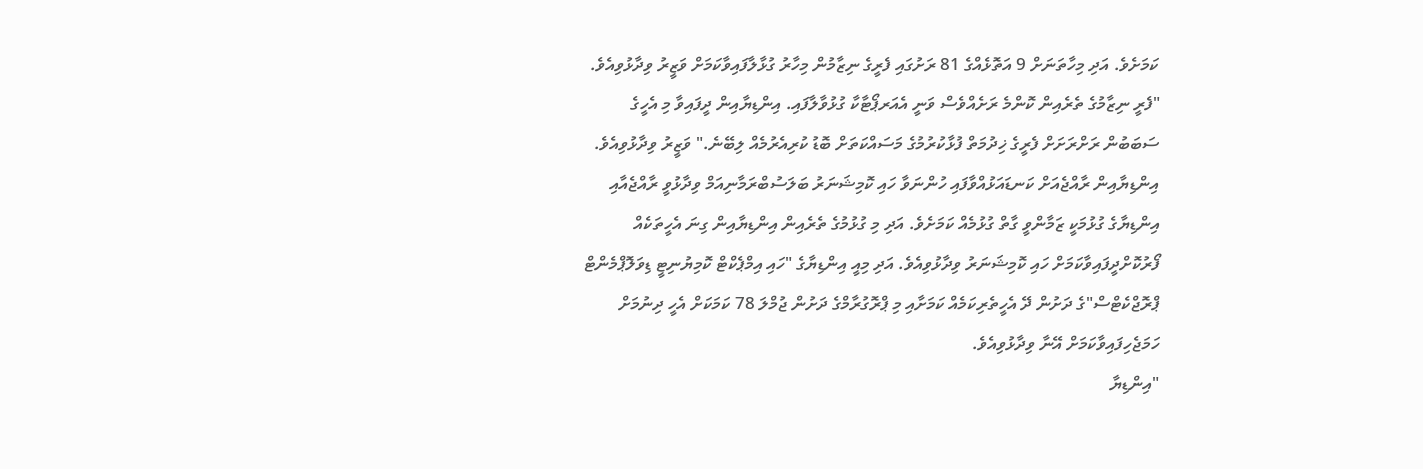ކަމަށެވެ. އަދި މިހާތަނަށް 9 އަތޮޅެއްގެ 81 ރަށުގައި ފެރީގެ ނިޒާމުން މިހާރު ގުޅާލާފައިވާކަމަށް ވަޒީރު ވިދާޅުވިއެވެ.
"ފެރީ ނިޒާމުގެ ތެރެއިން ކޮންމެ ރަށެއްވެސް ވަނީ އެއަރޕޯޓާކާ ގުޅުވާލާފައި. އިންޑިޔާއިން ދީފައިވާ މި އެހީގެ ސަބަބުން ރަށްރަށަށް ފެރީގެ ޚިދުމަތް ފުޅާކުރުމުގެ މަސައްކަތަށް ބޮޑު ކުރިއެރުމެއް ލިބޭނެ." ވަޒީރު ވިދާޅުވިއެވެ.
އިންޑިޔާއިން ރާއްޖެއަށް ކަނޑައަޅުއްވާފައި ހުންނަވާ ހައި ކޮމިޝަނަރު ބަލަސުބްރަމާނިއަމް ވިދާޅުވީ ރާއްޖެއާއި އިންޑިޔާގެ ގުޅުމަކީ ޒަމާންވީ ގާތް ގުޅުމެއް ކަމަށެވެ. އަދި މި ގުޅުމުގެ ތެރެއިން އިންޑިޔާއިން ގިނަ އެހީތަކެއް ފޯރުކޮށްދީފައިވާކަމަށް ހައި ކޮމިޝަނަރު ވިދާޅުވިއެވެ. އަދި މިއީ އިންޑިޔާގެ "ހައި އިމްޕެކްޓް ކޮމިޔުނިޓީ ޑިވަލޮޕްމެންޓް ޕްރޮޖްކެޓްސް"ގެ ދަށުން ދޭ އެހީތެރިކަމެއް ކަމަށާއި މި ޕްރޮގުރާމްގެ ދަށުން ޖުމްލަ 78 ކަމަކަށް އެހީ ދިނުމަށް ހަމަޖެހިފައިވާކަމަށް އޭނާ ވިދާޅުވިއެވެ.
"އިންޑިޔާ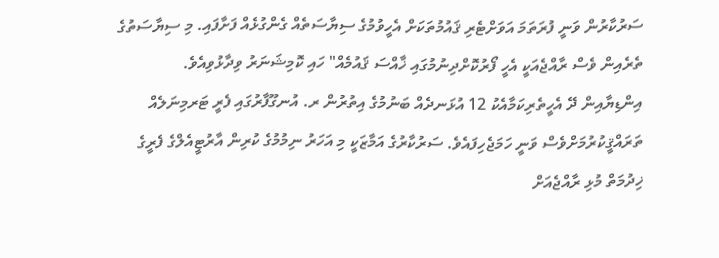ސަރުކާރުން ވަނީ ފުރަތަމަ އަވަށްޓެރި ޤައުމުތަކަށް އެހީވުމުގެ ސިޔާސަތެއް ގެންގުޅެއް ފަށާފައި. މި ސިޔާސަތުގެ ތެރެއިން ވެސް ރާއްޖެއަކީ އެހީ ފޯރުކޮށްދިނުމުގައި ޚާއްސަ ޤައުމެއް" ހައި ކޮމިޝަނަރު ވިދާޅުވިއެވެ.
އިންޑިޔާއިން ދޭ އެހީތެރިކަމާއެކު 12 އުޅަނދެއް ބަނުމުގެ އިތުރުން ރ. އުނގޫފާރުގައި ފެރީ ޓަރމިނަލެއް ތަރައްޤީކުރުމަށްވެސް ވަނީ ހަމަޖެހިފައެވެ. ސަރުކާރުގެ އަމާޒަކީ މި އަހަރު ނިމުމުގެ ކުރިން އާރުޓީއެލްގެ ފެރީގެ ޚިދުމަތް މުޅި ރާއްޖެއަށް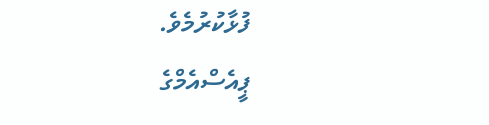ފުޅާކުރުމެވެ.
ޕީއެސްއެމްގެ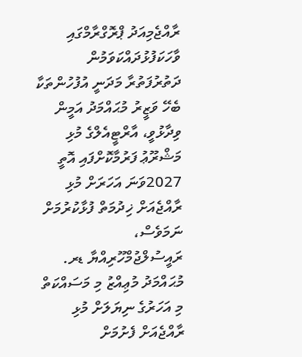ރާއްޖެމިއަދު ޕްރޮގްރާމްގައި ވާހަކަފުޅުދައްކަވަމުން ދަތުރުފަތުރާ މަދަނީ އުފުހުންތަކާ ބެހޭ ވަޒީރު މުޙައްމަދު އަމީން ވިދާޅުވީ، އާރްޓީއެލްގެ މުޅި މަޝްރޫޢު ފަރުމާކޮށްފައި އޮތީ 2027ވަނަ އަހަރަށް މުޅި ރާއްޖެއަށް ޚިދުމަތް ފުޅާކުރުމަށް ނަމަވެސް، ރައީސުލްޖުމްހޫރިއްޔާ ޑރ. މުޙައްމަދު މުޢިއްޒު މި މަސައްކަތް މި އަހަރުގެ ނިޔަލަށް މުޅި ރާއްޖެއަށް ފެށުމަށް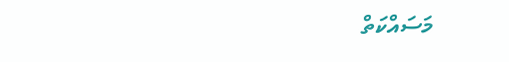މަސައްކަތް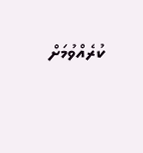ކުރެއްވުމަށް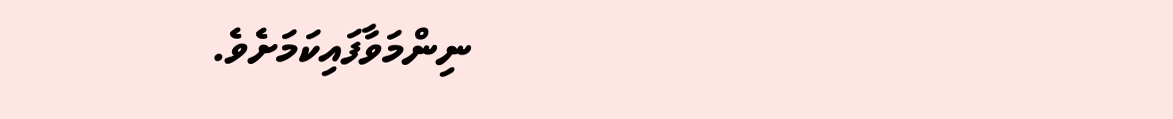ނިންމަވާފައިކަމަށެވެ.